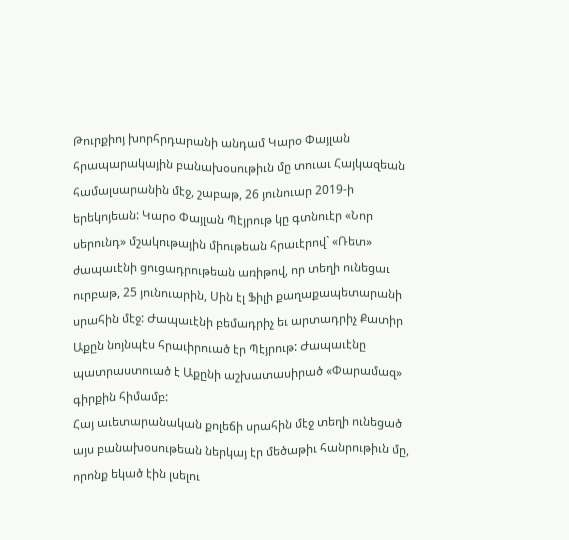Թուրքիոյ խորհրդարանի անդամ Կարօ Փայլան հրապարակային բանախօսութիւն մը տուաւ Հայկազեան համալսարանին մէջ, շաբաթ, 26 յունուար 2019-ի երեկոյեան: Կարօ Փայլան Պէյրութ կը գտնուէր «Նոր սերունդ» մշակութային միութեան հրաւէրով` «Ռետ» ժապաւէնի ցուցադրութեան առիթով, որ տեղի ունեցաւ ուրբաթ, 25 յունուարին, Սին էլ Ֆիլի քաղաքապետարանի սրահին մէջ: Ժապաւէնի բեմադրիչ եւ արտադրիչ Քատիր Աքըն նոյնպէս հրաւիրուած էր Պէյրութ: Ժապաւէնը պատրաստուած է Աքընի աշխատասիրած «Փարամազ» գիրքին հիմամբ:
Հայ աւետարանական քոլեճի սրահին մէջ տեղի ունեցած այս բանախօսութեան ներկայ էր մեծաթիւ հանրութիւն մը, որոնք եկած էին լսելու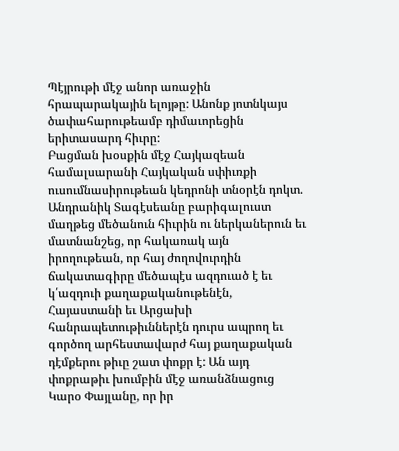Պէյրութի մէջ անոր առաջին հրապարակային ելոյթը: Անոնք յոտնկայս ծափահարութեամբ դիմաւորեցին երիտասարդ հիւրը:
Բացման խօսքին մէջ Հայկազեան համալսարանի Հայկական սփիւռքի ուսումնասիրութեան կեդրոնի տնօրէն դոկտ. Անդրանիկ Տագէսեանը բարիգալուստ մաղթեց մեծանուն հիւրին ու ներկաներուն եւ մատնանշեց, որ հակառակ այն իրողութեան, որ հայ ժողովուրդին ճակատագիրը մեծապէս ազդուած է եւ կ՛ազդուի քաղաքականութենէն, Հայաստանի եւ Արցախի հանրապետութիւններէն դուրս ապրող եւ գործող արհեստավարժ հայ քաղաքական դէմքերու թիւը շատ փոքր է: Ան այդ փոքրաթիւ խումբին մէջ առանձնացուց Կարօ Փայլանը, որ իր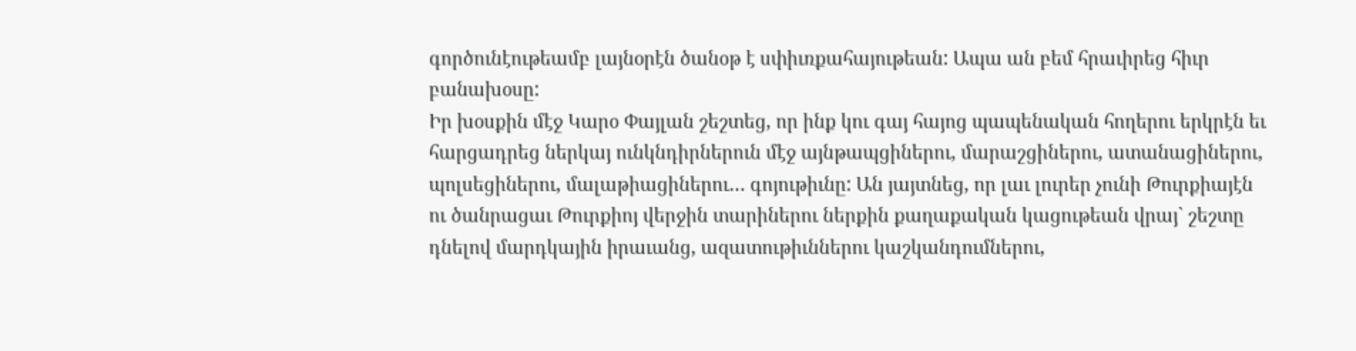գործունէութեամբ լայնօրէն ծանօթ է սփիւռքահայութեան: Ապա ան բեմ հրաւիրեց հիւր բանախօսը:
Իր խօսքին մէջ Կարօ Փայլան շեշտեց, որ ինք կու գայ հայոց պապենական հողերու երկրէն եւ հարցադրեց ներկայ ունկնդիրներուն մէջ այնթապցիներու, մարաշցիներու, ատանացիներու, պոլսեցիներու, մալաթիացիներու… գոյութիւնը: Ան յայտնեց, որ լաւ լուրեր չունի Թուրքիայէն ու ծանրացաւ Թուրքիոյ վերջին տարիներու ներքին քաղաքական կացութեան վրայ` շեշտը դնելով մարդկային իրաւանց, ազատութիւններու կաշկանդումներու,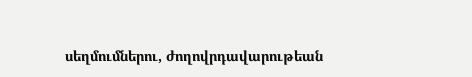սեղմումներու, ժողովրդավարութեան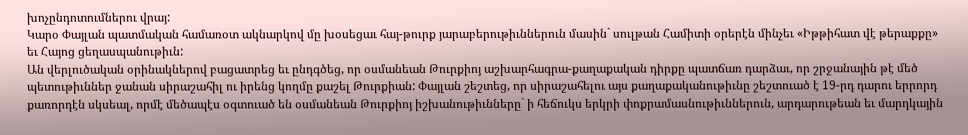խոչընդոտումներու վրայ:
Կարօ Փայլան պատմական համառօտ ակնարկով մը խօսեցաւ հայ-թուրք յարաբերութիւններուն մասին` սուլթան Համիտի օրերէն մինչեւ «Իթթիհատ վէ թերաքքը» եւ Հայոց ցեղասպանութիւն:
Ան վերլուծական օրինակներով բացատրեց եւ ընդգծեց, որ օսմանեան Թուրքիոյ աշխարհագրա-քաղաքական դիրքը պատճառ դարձաւ, որ շրջանային թէ մեծ պետութիւններ ջանան սիրաշահիլ ու իրենց կողմը քաշել Թուրքիան: Փայլան շեշտեց, որ սիրաշահելու այս քաղաքականութիւնը շեշտուած է 19-րդ դարու երրորդ քառորդէն սկսեալ, որմէ մեծապէս օգտուած են օսմանեան Թուրքիոյ իշխանութիւնները` ի հեճուկս երկրի փոքրամասնութիւններուն, արդարութեան եւ մարդկային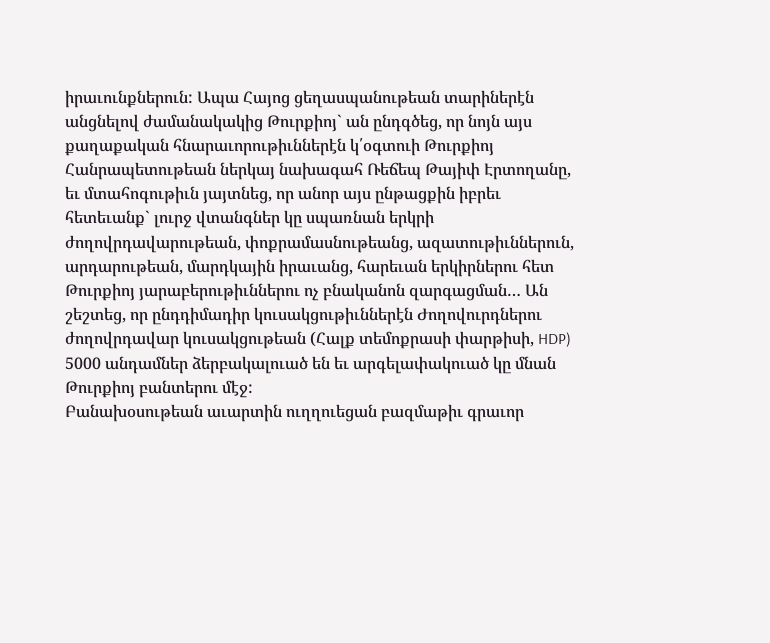իրաւունքներուն: Ապա Հայոց ցեղասպանութեան տարիներէն անցնելով ժամանակակից Թուրքիոյ` ան ընդգծեց, որ նոյն այս քաղաքական հնարաւորութիւններէն կ՛օգտուի Թուրքիոյ Հանրապետութեան ներկայ նախագահ Ռեճեպ Թայիփ Էրտողանը, եւ մտահոգութիւն յայտնեց, որ անոր այս ընթացքին իբրեւ հետեւանք` լուրջ վտանգներ կը սպառնան երկրի
ժողովրդավարութեան, փոքրամասնութեանց, ազատութիւններուն, արդարութեան, մարդկային իրաւանց, հարեւան երկիրներու հետ Թուրքիոյ յարաբերութիւններու ոչ բնականոն զարգացման… Ան շեշտեց, որ ընդդիմադիր կուսակցութիւններէն Ժողովուրդներու ժողովրդավար կուսակցութեան (Հալք տեմոքրասի փարթիսի, HDP) 5000 անդամներ ձերբակալուած են եւ արգելափակուած կը մնան Թուրքիոյ բանտերու մէջ:
Բանախօսութեան աւարտին ուղղուեցան բազմաթիւ գրաւոր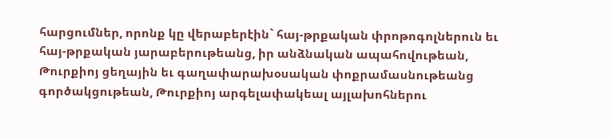հարցումներ, որոնք կը վերաբերէին` հայ-թրքական փրոթոգոլներուն եւ հայ-թրքական յարաբերութեանց, իր անձնական ապահովութեան, Թուրքիոյ ցեղային եւ գաղափարախօսական փոքրամասնութեանց գործակցութեան, Թուրքիոյ արգելափակեալ այլախոհներու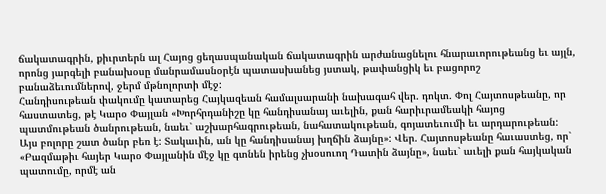ճակատագրին, քիւրտերն ալ Հայոց ցեղասպանական ճակատագրին արժանացնելու հնարաւորութեանց եւ այլն, որոնց յարգելի բանախօսը մանրամասնօրէն պատասխանեց յստակ, թափանցիկ եւ բացորոշ բանաձեւումներով, ջերմ մթնոլորտի մէջ:
Հանդիսութեան փակումը կատարեց Հայկազեան համալսարանի նախագահ վեր. դոկտ. Փոլ Հայտոսթեանը, որ հաստատեց, թէ Կարօ Փայլան «Խորհրդանիշը կը հանդիսանայ աւելին, քան հարիւրամեակի հայոց պատմութեան ծանրութեան, նաեւ` աշխարհագրութեան, նահատակութեան, գոյատեւումի եւ արդարութեան: Այս բոլորը շատ ծանր բեռ է: Տակաւին, ան կը հանդիսանայ խղճին ձայնը»: Վեր. Հայտոսթեանը հաւաստեց, որ` «Բազմաթիւ հայեր Կարօ Փայլանին մէջ կը գտնեն իրենց չխօսուող Դատին ձայնը», նաեւ` աւելի քան հայկական պատումը, որմէ ան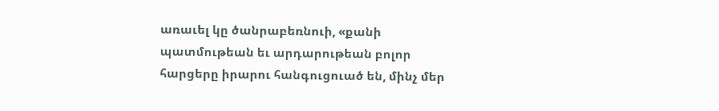առաւել կը ծանրաբեռնուի, «քանի պատմութեան եւ արդարութեան բոլոր հարցերը իրարու հանգուցուած են, մինչ մեր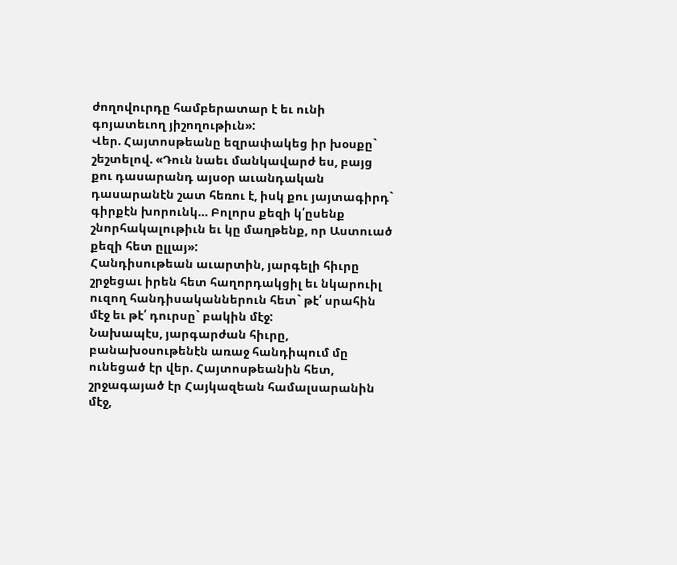ժողովուրդը համբերատար է եւ ունի գոյատեւող յիշողութիւն»:
Վեր. Հայտոսթեանը եզրափակեց իր խօսքը` շեշտելով. «Դուն նաեւ մանկավարժ ես, բայց քու դասարանդ այսօր աւանդական դասարանէն շատ հեռու է, իսկ քու յայտագիրդ` գիրքէն խորունկ… Բոլորս քեզի կ՛ըսենք շնորհակալութիւն եւ կը մաղթենք, որ Աստուած քեզի հետ ըլլայ»:
Հանդիսութեան աւարտին, յարգելի հիւրը շրջեցաւ իրեն հետ հաղորդակցիլ եւ նկարուիլ ուզող հանդիսականներուն հետ` թէ՛ սրահին մէջ եւ թէ՛ դուրսը` բակին մէջ:
Նախապէս, յարգարժան հիւրը, բանախօսութենէն առաջ հանդիպում մը ունեցած էր վեր. Հայտոսթեանին հետ, շրջագայած էր Հայկազեան համալսարանին մէջ,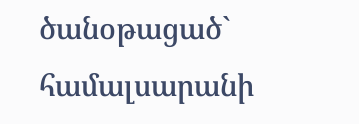ծանօթացած` համալսարանի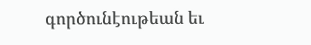գործունէութեան եւ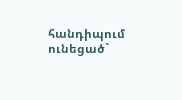հանդիպում ունեցած`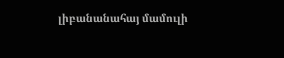լիբանանահայ մամուլի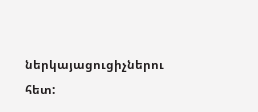ներկայացուցիչներու հետ: